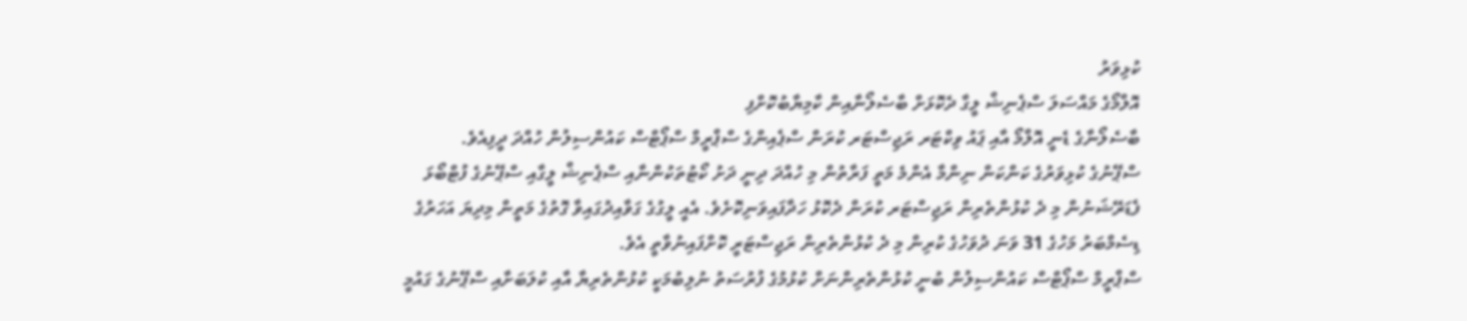ކުޅިވަރު
އޮލްމޯގެ މައްސަލަ ސްޕެނިޝް ލީގާ ދެކޮޅަށް ބާސެލޯނާއިން ކާމިޔާބުކޮށްފި
ބާސެލޯނާގެ ޑެނީ އޮލްމޯ އާއި ޕައު ވިކްޓަރ ރަޖިސްޓަރ ކުރަން ސްޕެއިންގެ ސްޕްރީމް ސްޕޯޓްސް ކައުންސިލުން ހުއްދަ ދީފިއެވެ.
ސްޕޭނުގެ ކުޅިވަރުގެ ކަންކަން ނިންމާ އެންމެ މަތީ ފަރާތުން މި ހުއްދަ ދިނީ ދަށު ކޯޓުތަކުންނާއި ސްޕެނިޝް ލީގާއި ސްޕޭނުގެ ފުޓްބޯޅަ ފެޑަރޭޝަނުން މި ދެ ކުޅުންތެރިން ރަޖިސްޓަރ ކުރަން ދެކޮޅު ހަދާފައިވަނިކޮށެވެ. އެއީ ލީގުގެ ގަވާއިދުގައިވާ ގޮތުގެ މަތީން މިދިޔަ އަހަރުގެ ޑިސެމްބަރު މަހުގެ 31 ވަނަ ދުވަހުގެ ކުރިން މި ދެ ކުޅުންތެރިން ރަޖިސްޓަރީ ކޮށްފައިނުވާތީ އެވެ.
ސްޕްރީމް ސްޕޯޓްސް ކައުންސިލުން ބުނީ ކުޅުންތެރިންނަށް ކުޅުމުގެ ފުރުސަތު ނުލިބުމަކީ ކުޅުންތެރިޔާ އާއި ކުލަބަށާއި ސްޕޭނުގެ ގައުމީ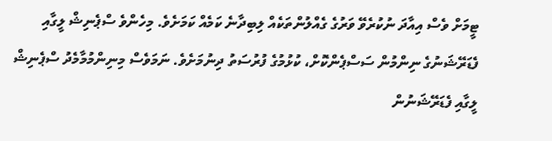ޓީމަށް ވެސް އިއާދަ ނުކުރެވޭ ވަރުގެ ގެއްލުންތަކެއް ލިބިދާނެ ކަމެއް ކަމަށެވެ. މިހެންވެ ސްޕެނިޝް ލީގާއި ފެޑަރޭޝަނުގެ ނިންމުން ސަސްޕެންކޮށް، ކުޅުމުގެ ފުރުސަތު ދިނުމަށެވެ. ނަމަވެސް މިނިންމުމާމެދު ސްޕެނިޝް ލީގާއި ފެޑަރޭޝަނުން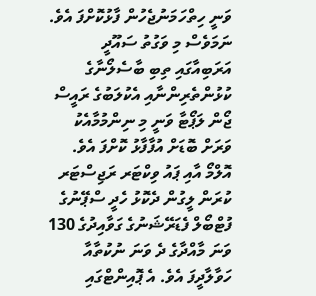ވަނީ ހިތްހަމަނުޖެހުން ފާޅުކޮށްފަ އެވެ.
ނަމަވެސް މި ވަގުތު ސައޫދީ އަރަބިއާގައި ތިބި ބާސެލޯނާގެ ކުޅުންތެރިންނާއި އެކުލަބުގެ ރައީސް ޖޯން ލަޕޯޓާ ވަނީ މި ނިންމުމާއެކު ވަރަށް ބޮޑަށް އުފާފާޅު ކޮށްފަ އެވެ.
އޮލްމޯ އާއި ޕައު ވިކްޓަރ ރަޖިސްޓަރ ކުރަން ލީގުން ދެކޮޅު ހެދީ ސްޕޭނުގެ ފުޓްބޯލް ފެޑަރޭޝަނުގެ ގަވާއިދުގެ 130 ވަނަ މާއްދާގެ ދެ ވަނަ ނުކުތާއާ ހަވާލާދީފަ އެވެ. އެ ޕޮއިންޓްގައި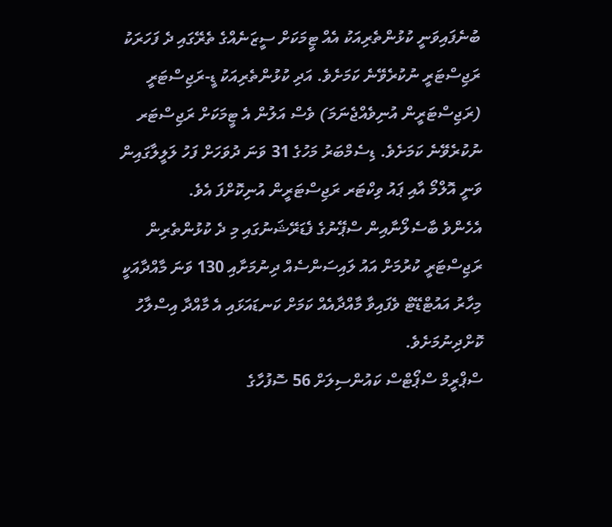ބުނެފައިވަނީ ކުޅުންތެރިއަކު އެއް ޓީމަކަށް ސީޒަނެއްގެ ތެރޭގައި ދެ ފަހަރަކު ރަޖިސްޓަރީ ނުކުރެވޭނެ ކަމަށެވެ. އަދި ކުޅުންތެރިއަކު ޑީ-ރަޖިސްޓަރީ (ރަޖިސްޓަރީން އުނިވެއްޖެނަމަ) ވެސް އަލުން އެ ޓީމަކަށް ރަޖިސްޓަރ ނުކުރެވޭނެ ކަމަށެވެ. ޑިސެމްބަރު މަހުގެ 31 ވަނަ ދުވަހަށް ފަހު ލަލީލާގައިން ވަނީ އޮލްމޯ އާއި ޕައު ވިކްޓަރ ރަޖިސްޓަރީން އުނިކޮށްފަ އެވެ.
އެހެންވެ ބާސެލޯނާއިން ސްޕޭނުގެ ފެޑަރޭޝަނުގައި މި ދެ ކުޅުންތެރިން ރަޖިސްޓަރީ ކުރުމަށް އައު ލައިސަންސެއް ދިނުމަށާއި 130 ވަނަ މާއްދާއަކީ މިހާރު އައުޓްޑޭޓް ވެފައިވާ މާއްދާއެއް ކަމަށް ކަނޑައަޅައި އެ މާއްދާ އިސްލާހު ކޮށްދިނުމަށެވެ.
ސްޕްރީމް ސްޕޯޓްސް ކައުންސިލަށް 56 ސޮފުހާގެ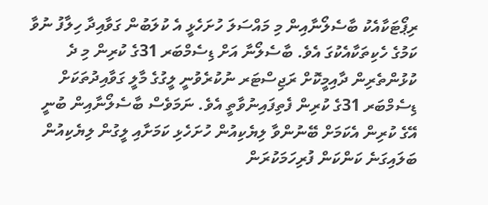ރިޕޯޓަކާއެކު ބާސެލޯނާއިން މި މައްސަލަ ހުށަހެޅީ އެ ކުލަބުން ގަވާއިދާ ހިލާފު ނުވާ ކަމުގެ ހެކިތަކާއެކުގަ އެވެ. ބާސެލޯނާ އަށް ޑިސެމްބަރ 31ގެ ކުރިން މި ދެ ކުޅުންތެރިން ދާއިމީކޮށް ރަޖިސްޓަރ ނުކުރެވުނީ ލީގުގެ މާލީ ގަވާއިދުތަކަށް ޑިސެމްބަރ 31ގެ ކުރިން ފެތިފައިނުވާތީ އެވެ. ނަމަވެސް ބާސެލޯނާއިން ބުނީ އޭގެ ކުރިން އެކަމަށް ބޭނުންވާ ލިޔެކިއުން ހުށަހެޅި ކަމަށާއި ލީގުން ލިޔެކިއުން ބަލައިގަނެ ކަންކަން ފުރިހަމަކުރަން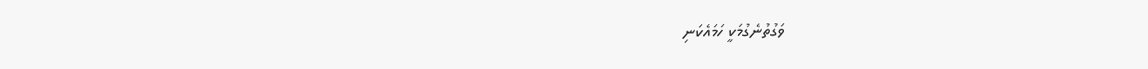ވަގުތުނެގުމަކީ ހަމައެކަނި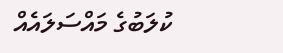ކުލަބުގެ މައްސަލައެއް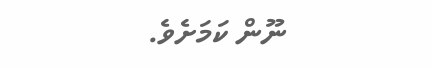ނޫން ކަމަށެވެ.